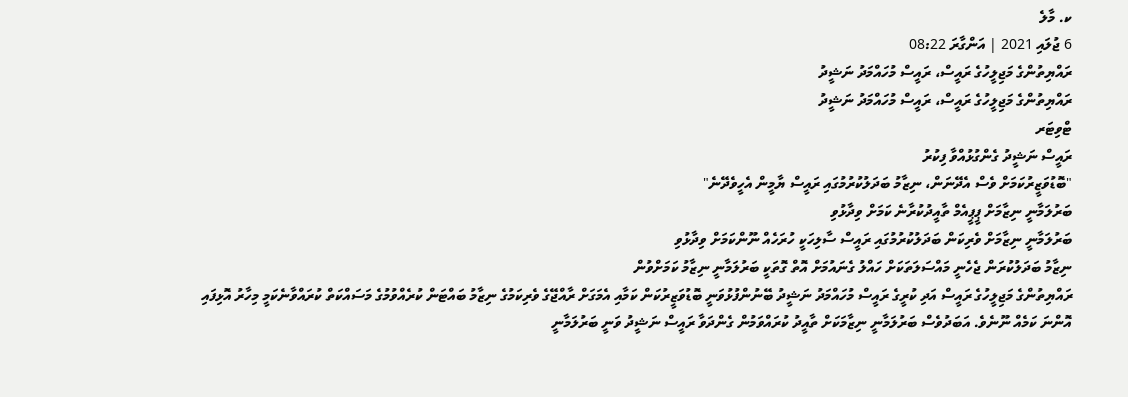ކ. މާލެ
6 ޖުލައި 2021 | އަންގާރަ 08:22
ރައްޔިތުންގެ މަޖިލީހުގެ ރައީސް، ރައީސް މުހައްމަދު ނަޝީދު
ރައްޔިތުންގެ މަޖިލީހުގެ ރައީސް، ރައީސް މުހައްމަދު ނަޝީދު
ޓްވިޓަރ
ރައީސް ނަޝީދު ގެންގުޅުއްވާ ފިކުރު
"ބޮޑުވަޒީރުކަމަށް ވެސް އެދޭނަން، ނިޒާމު ބަދަލުކުރުމުގައި ރައީސް ޔާމީން އެހީވެދޭނެ"
ބަރުލަމާނީ ނިޒާމަށް ޕީޕީއެމް ތާއީދުކުރާނެ ކަމަށް ވިދާޅުވި
ބަރުލަމާނީ ނިޒާމަށް ވެރިކަން ބަދަލުކުރުމުގައި ރައީސް ސާލިހަކީ ހުރަހެއް ނޫންކަމަށް ވިދާޅުވި
ނިޒާމު ބަދަލުކުރަން ޖެހެނީ މައްސަލަތަކަށް ހައްލު ގެނައުމަށް އޮތް ގޮތަކީ ބަރުލަމާނީ ނިޒާމު ކަމަށްވުން
ރައްޔިތުންގެ މަޖިލީހުގެ ރައީސް އަދި ކުރީގެ ރައީސް މުހައްމަދު ނަޝީދު ބޭނުންފުޅުވަނީ ބޮޑުވަޒީރުކަން ކަމާއި އެމަގަށް ރާއްޖޭގެ ވެރިކަމުގެ ނިޒާމު ބައްޓަން ކުރެއްވުމުގެ މަސައްކަތް ކުރައްވާނެކަމީ މިހާރު އޮޅިފައި އޮންނަ ކަމެއް ނޫނެވެ. އަބަދުވެސް ބަރުލަމާނީ ނިޒާމަކަށް ތާއީދު ކުރައްވަމުން ގެންދަވާ ރައީސް ނަޝީދު ވަނީ ބަރުލަމާނީ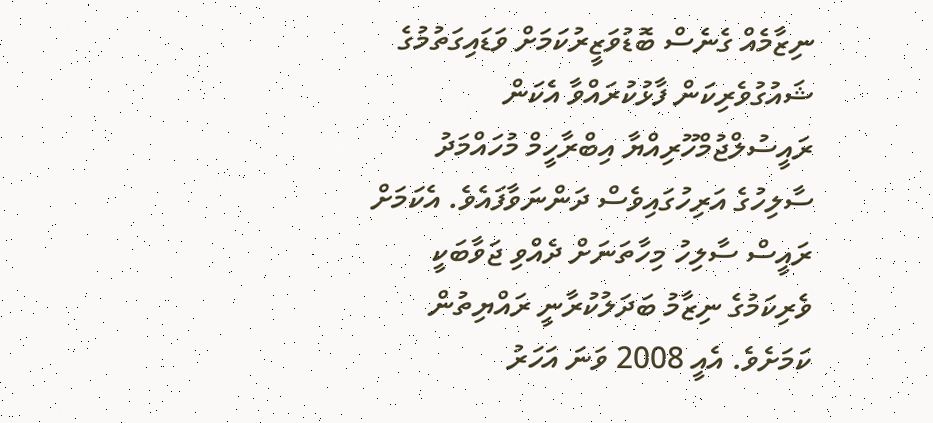ނިޒާމެއް ގެނެސް ބޮޑުވަޒީރުކަމަށް ވަޑައިގަތުމުގެ ޝައުގުވެރިކަން ފާޅުކުރައްވާ އެކަން ރައީސުލްޖުމްހޫރިއްޔާ އިބްރާހީމް މުހައްމަދު ސާލިހުގެ އަރިހުގައިވެސް ދަންނަވާފައެވެ. އެކަމަށް ރައީސް ސާލިހު މިހާތަނަށް ދެއްވި ޖަވާބަކީ ވެރިކަމުގެ ނިޒާމު ބަދަލުކުރާނީ ރައްޔިތުން ކަމަށެވެ. އެއީ 2008 ވަނަ އަހަރު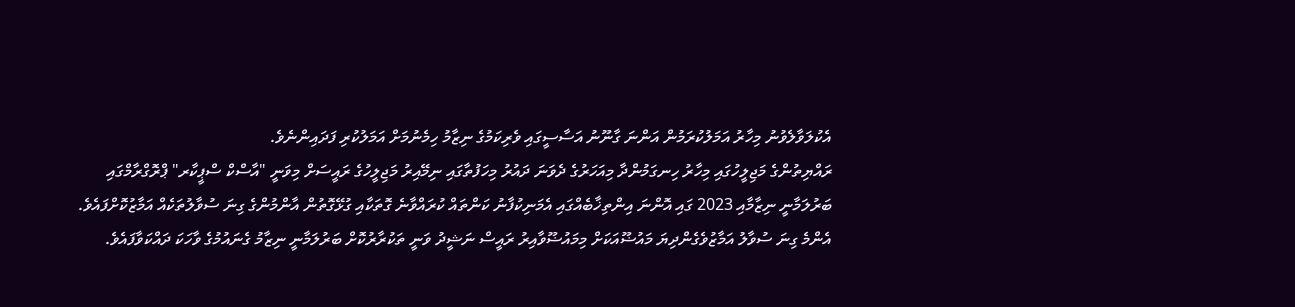އެކުލަވާލެވުނު މިހާރު އަމަލުކުރަމުން އަންނަ ގާނޫނު އަސާސީގައި ވެރިކަމުގެ ނިޒާމު ހިމެނުމަށް އަމަލުކުރި ފަދައިންނެވެ.
ރައްޔިތުންގެ މަޖިލީހުގައި މިހާރު ހިނގަމުންދާ މިއަހަރުގެ ދެވަނަ ދައުރު މިހަފުތާގައި ނިމޭއިރު މަޖިލީހުގެ ރައީސަށް މިވަނީ "އާސްކް ސްޕީކާރ" ޕްރޮގްރާމްގައި ބަރުލަމާނީ ނިޒާމާއި 2023 ގައި އޮންނަ އިންތިޚާބެއްގައި އެމަނިކުފާނު ކަންތައް ކުރައްވާނެ ގޮތަކާއި ގުޅޭގޮތުން އާންމުންގެ ގިނަ ސުވާލުތަކެއް އަމާޒުކޮށްފައެވެ. އެންމެ ގިނަ ސުވާލު އަމާޒުވެގެންދިޔަ މައުޟޫއަކަށް މިމައުޟޫވާއިރު ރައީސް ނަޝީދު ވަނީ ތަކުރާރުކޮށް ބަރުލަމާނީ ނިޒާމު ގެނައުމުގެ ވާހަކަ ދައްކަވާފައެވެ.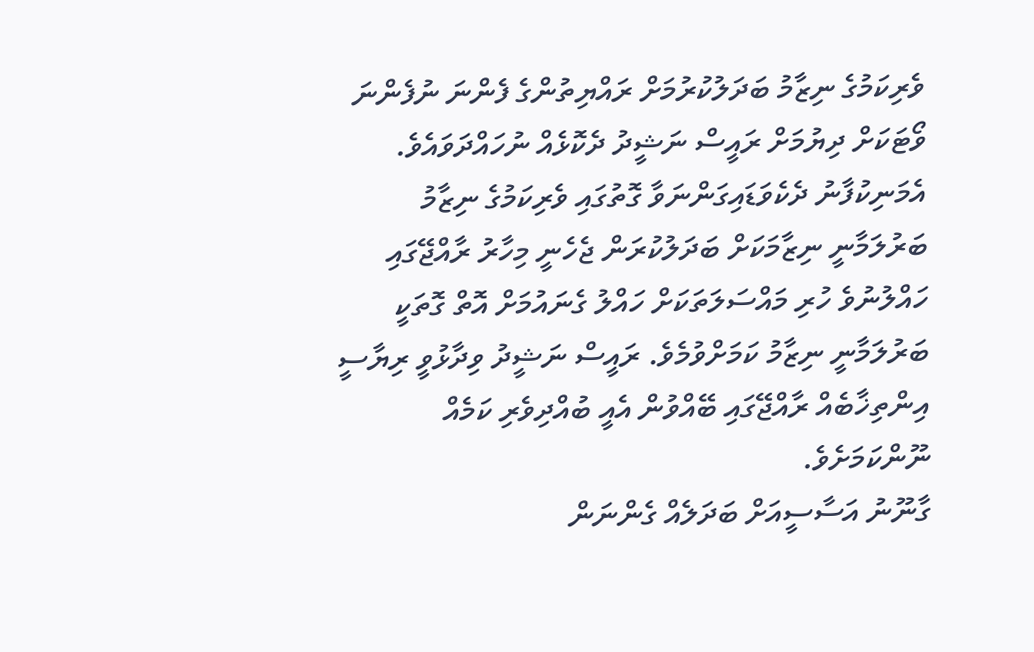ވެރިކަމުގެ ނިޒާމު ބަދަލުކުރުމަށް ރައްޔިތުންގެ ފެންނަ ނުފެންނަ ވޯޓަކަށް ދިޔުމަށް ރައީސް ނަޝީދު ދެކޮޅެއް ނުހައްދަވައެވެ. އެމަނިކުފާނު ދެކެވަޑައިގަންނަވާ ގޮތުގައި ވެރިކަމުގެ ނިޒާމު ބަރުލަމާނީ ނިޒާމަކަށް ބަދަލުކުރަން ޖެހެނީ މިހާރު ރާއްޖޭގައި ހައްލުނުވެ ހުރި މައްސަލަތަކަށް ހައްލު ގެނައުމަށް އޮތް ގޮތަކީ ބަރުލަމާނީ ނިޒާމު ކަމަށްވުމެވެ. ރައީސް ނަޝީދު ވިދާޅުވީ ރިޔާސީ އިންތިޚާބެއް ރާއްޖޭގައި ބޭއްވުން އެއީ ބުއްދިވެރި ކަމެއް ނޫންކަމަށެވެ.
ގާނޫނު އަސާސީއަށް ބަދަލެއް ގެންނަން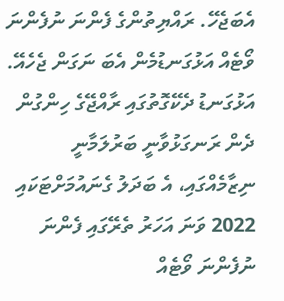އެބަޖެހޭ. ރައްޔިތުންގެ ފެންނަ ނުފެންނަ ވޯޓެއް އަޅުގަނޑުމެން އެބަ ނަގަން ޖެހެއޭ. އަޅުގަނޑު ދެކޭގޮތުގައި ރާއްޖޭގެ ހިންގުން ދެން ރަނގަޅުވާނީ ބަރުލަމާނީ ނިޒާމެއްގައި، އެ ބަދަލު ގެނައުމަށްޓަކައި 2022 ވަނަ އަހަރު ތެރޭގައި ފެންނަ ނުފެންނަ ވޯޓެއް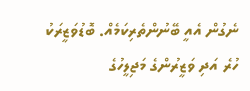ނެގުން އެއީ ބޭނުންތެރިކަމެއް. ބޮޑުވަޒީރަކު ހުރެ އަދި ވަޒީރުންގެ މަޖިލީހުގެ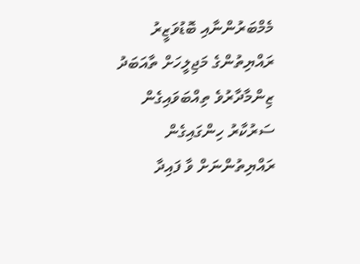މެމްބަރުންނާއި ބޮޑުވަޒީރު ރައްޔިތުންގެ މަޖިލީހަށް ތާއަބަދު ޒިންމާދާރުވެ ތިއްބަވައިގެން ސަރުކާރު ހިންގައިގެން ރައްޔިތުންނަށް ވާ ފައިދާ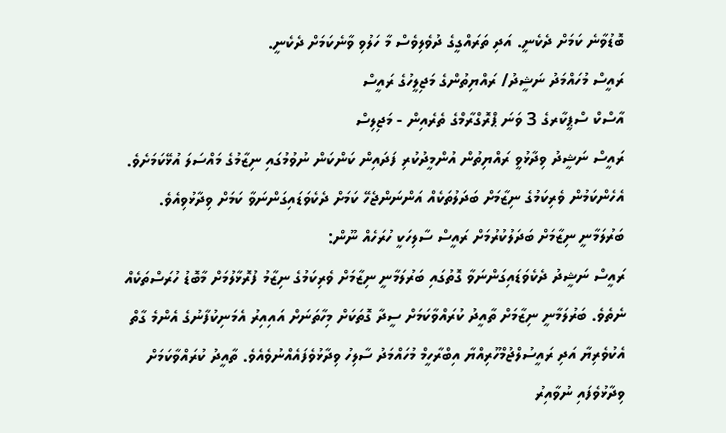ބޮޑުވާނެ ކަމަށް ދެކެނީ. އަދި ތަރައްގީގެ ދުވެލިވެސް މާ ހަލުވި ވާނެކަމަށް ދެކެނީ.
ރައީސް މުހައްމަދު ނަޝީދު/ ރައްޔިތުންގެ މަޖިލީހުގެ ރައީސް
އާސްކް ސްޕީކާރގެ 3 ވަނަ ޕްރޮގްރާމްގެ ތެރެއިން - މަޖިލިސް
ރައީސް ނަޝީދު ވިދާޅުވީ ރައްޔިތުން އުންމީދުކުރި ފަދައިން ކަންކަން ނުވުމުގައި ނިޒާމުގެ މައްސަލަ އުޅޭކަމަށެވެ. އެހެންކަމުން ވެރިކަމުގެ ނިޒާމަށް ބަދަލުތަކެއް އަންނަންޖެހޭ ކަމަށް ދެކެވަޑައިގަންނަވާ ކަމަށް ވިދާޅުވިއެވެ.
ބަރުލަމާނީ ނިޒާމަށް ބަދަލުކުރުމަށް ރައީސް ސާލިހަކީ ހުރަހެއް ނޫން:
ރައީސް ނަޝީދު ދެކެވަޑައިގަންނަވާ ގޮތުގައި ބަރުލަމާނީ ނިޒާމަށް ވެރިކަމުގެ ނިޒާމު ފުރޮޅާލުމަށް މާބޮޑު ހުރަސްތަކެއް ނެތެވެ. ބަރުލަމާނީ ނިޒާމަށް ތާއީދު ކުރައްވާކަމަށް ސީދާ ގޮތަކަށް މިހާތަނަށް އައިއިރު އެމަނިކުފާނުގެ އެންމެ ގާތް އެކުވެރިޔާ އަދި ރައީސުލްޖުމްހޫރިއްޔާ އިބްރާހީމް މުހައްމަދު ސާލިހު ވިދާޅުވެފައެއްނުވެއެވެ. ތާއީދު ކުރައްވާކަމަށް ވިދާޅުވެފައި ނުވާއިރު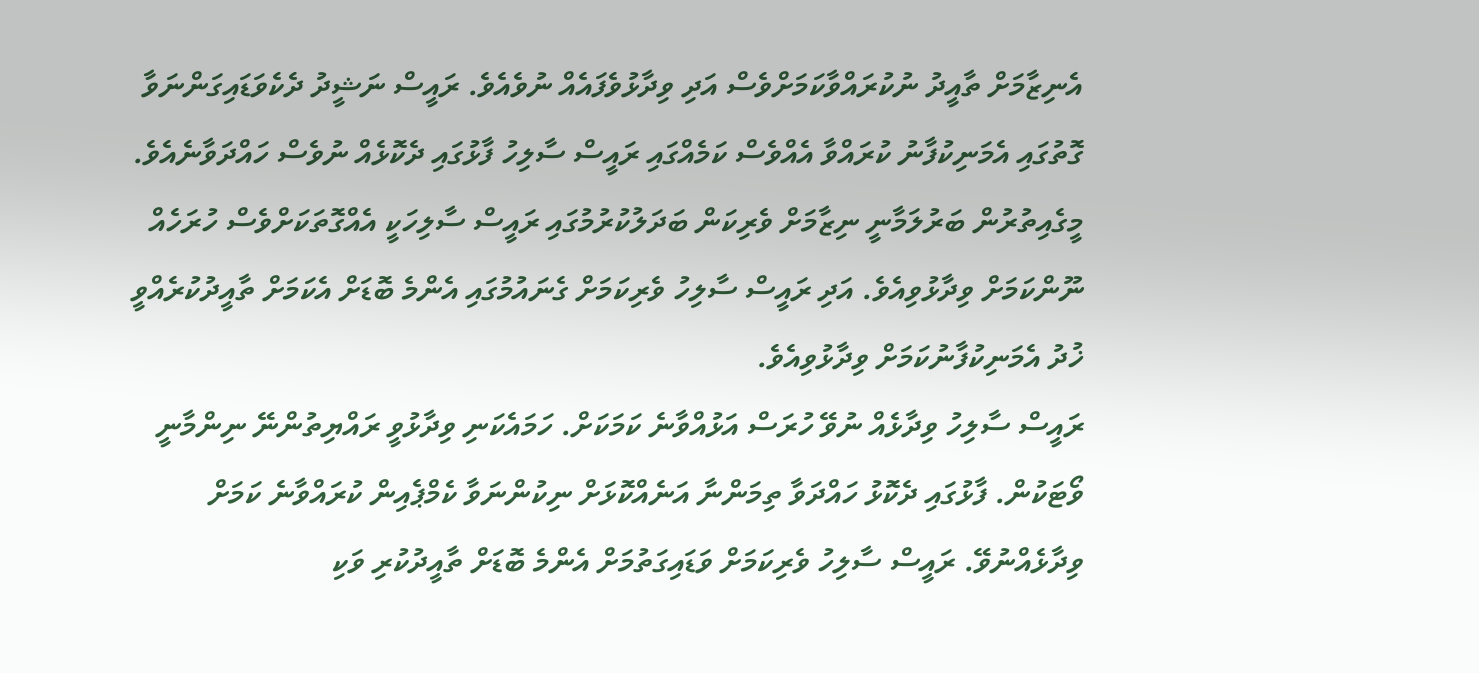އެނިޒާމަށް ތާއީދު ނުކުރައްވާކަމަށްވެސް އަދި ވިދާޅުވެފައެއް ނުވެއެވެ. ރައީސް ނަޝީދު ދެކެވަޑައިގަންނަވާ ގޮތުގައި އެމަނިކުފާނު ކުރައްވާ އެއްވެސް ކަމެއްގައި ރައީސް ސާލިހު ފާޅުގައި ދެކޮޅެއް ނުވެސް ހައްދަވާނެއެވެ.
މީގެއިތުރުން ބަރުލަމާނީ ނިޒާމަށް ވެރިކަން ބަދަލުކުރުމުގައި ރައީސް ސާލިހަކީ އެއްގޮތަކަށްވެސް ހުރަހެއް ނޫންކަމަށް ވިދާޅުވިއެވެ. އަދި ރައީސް ސާލިހު ވެރިކަމަށް ގެނައުމުގައި އެންމެ ބޮޑަށް އެކަމަށް ތާއީދުކުރެއްވީ ޚުދު އެމަނިކުފާނުކަމަށް ވިދާޅުވިއެވެ.
ރައީސް ސާލިހު ވިދާޅެއް ނުވޭ ހުރަސް އަޅުއްވާނެ ކަމަކަށް. ހަމައެކަނި ވިދާޅުވީ ރައްޔިތުންނޭ ނިންމާނީ ވޯޓަކުން. ފާޅުގައި ދެކޮޅު ހައްދަވާ ތިމަންނާ އަނެއްކޮޅަށް ނިކުންނަވާ ކެމްޕެއިން ކުރައްވާނެ ކަމަށް ވިދާޅެއްނުވޭ. ރައީސް ސާލިހު ވެރިކަމަށް ވަޑައިގަތުމަށް އެންމެ ބޮޑަށް ތާއީދުކުރި ވަކި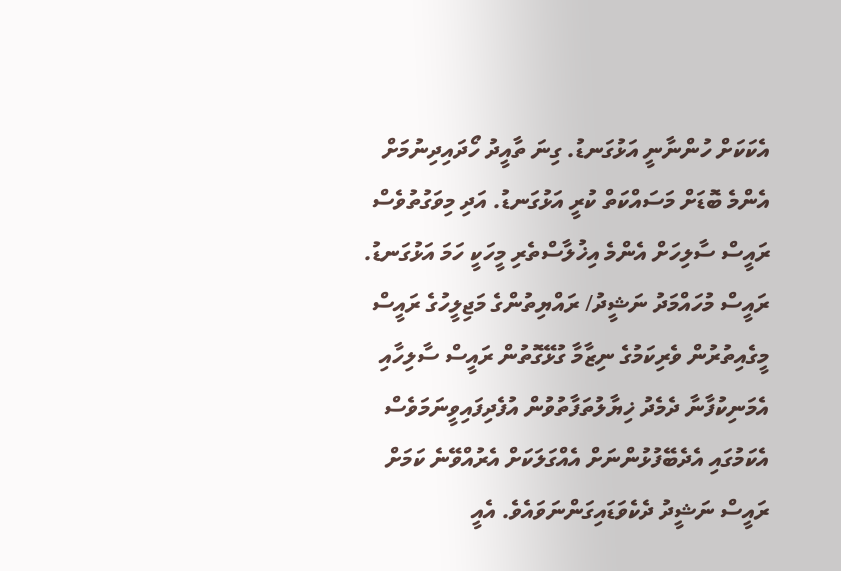އެކަކަށް ހުންނާނީ އަޅުގަނޑު. ގިނަ ތާއީދު ހޯދައިދިނުމަށް އެންމެ ބޮޑަށް މަސައްކަތް ކުރީ އަޅުގަނޑު. އަދި މިވަގުތުވެސް ރައީސް ސާލިހަށް އެންމެ އިޚުލާސްތެރި މީހަކީ ހަމަ އަޅުގަނޑު.
ރައީސް މުހައްމަދު ނަޝީދު/ ރައްޔިތުންގެ މަޖިލީހުގެ ރައީސް
މީގެއިތުރުން ވެރިކަމުގެ ނިޒާމާ ގުޅޭގޮތުން ރައީސް ސާލިހާއި އެމަނިކުފާނާ ދެމެދު ޚިޔާލުތަފާތުވުން އުފެދިފައިވީނަމަވެސް އެކަމުގައި އެދެބޭފުޅުންނަށް އެއްގަލަކަށް އެރުއްވޭނެ ކަމަށް ރައީސް ނަޝީދު ދެކެވަޑައިގަންނަވައެވެ. އެއީ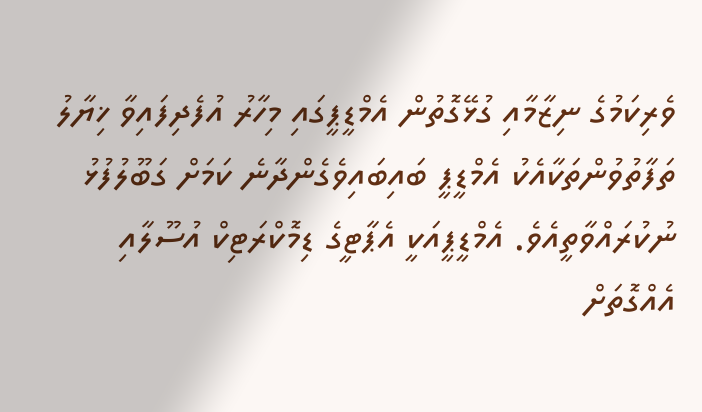ވެރިކަމުގެ ނިޒާމާއި ގުޅޭގޮތުން އެމްޑީޕީގައި މިހާރު އުފެދިފައިވާ ޚިޔާލު ތަފާތުވުންތަކާއެކު އެމްޑީޕީ ބައިބައިވެގެންދާނެ ކަމަށް ގަބޫލުފުޅު ނުކުރައްވާތީއެވެ. އެމްޑީޕީއަކީ އެޕާޓީގެ ޑިމޮކްރަޓިކް އުސޫލާއި އެއްގޮތަށް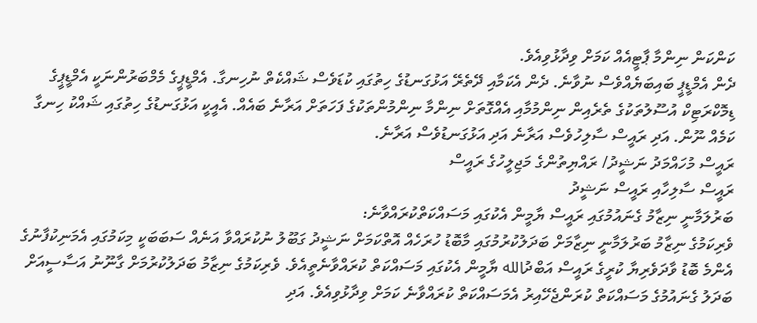ކަންކަން ނިންމާ ޕާޓީއެއް ކަމަށް ވިދާޅުވިއެވެ.
ދެން އެމްޑީޕީ ބައިބަޔެއްވެސް ނުވާނެ. ދެން އެކަމާއި ދޭތެރޭ އަޅުގަނޑުގެ ހިތުގައި ކުޑަވެސް ޝައްކެތް ނުހިނގާ. އެމްޑީޕީގެ މެމްބަރުންނަކީ އެމްޑީޕީގެ ޑިމޮކްރަޓިކް އުސޫލުތަކުގެ ތެރެއިން ނިންމުމާއި އެއްގޮތަށް ނިންމާ ނިންމުންތަކުގެ ފަހަތަށް އަރާނެ ބައެއް. އެއީކީ އަޅުގަނޑުގެ ހިތުގައި ޝައްކު ހިނގާ ކަމެއް ނޫން. އަދި ރައީސް ސާލިހުވެސް އަރާނެ އަދި އަޅުގަނޑުވެސް އަރާނެ.
ރައީސް މުހައްމަދު ނަޝީދު/ ރައްޔިތުންގެ މަޖިލީހުގެ ރައީސް
ރައީސް ސާލިހާއި ރައީސް ނަޝީދު
ބަރުލަމާނީ ނިޒާމު ގެނައުމުގައި ރައީސް ޔާމީން އެކުގައި މަސައްކަތްކުރައްވާނެ:
ވެރިކަމުގެ ނިޒާމު ބަރުލަމާނީ ނިޒާމަށް ބަދަލުކުރުމުގައި މާބޮޑު ހުރަހެއް އޮތްކަމަށް ނަޝީދު ގަބޫލު ނުކުރައްވާ އަނެއް ސަބަބަކީ މިކަމުގައި އެމަނިކުފާނުގެ އެންމެ ބޮޑު ވާދަވެރިޔާ ކުރީގެ ރައީސް އަބްދުالله ޔާމީން އެކުގައި މަސައްކަތް ކުރައްވާނެތީއެވެ. ވެރިކަމުގެ ނިޒާމު ބަދަލުކުރުމަށް ގާނޫނު އަސާސީއަށް ބަދަލު ގެނައުމުގެ މަސައްކަތް ކުރަންޖެހޭއިރު އެމަސައްކަތް ކުރައްވާނެ ކަމަށް ވިދާޅުވިއެވެ. އަދި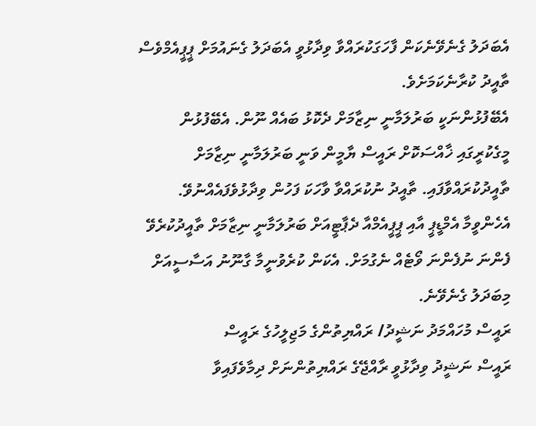އެބަދަލު ގެނެވޭނެކަން ފާހަގަކުރައްވާ ވިދާޅުވީ އެބަދަލު ގެނައުމަށް ޕީޕީއެމްވެސް ތާއީދު ކުރާނެކަމަށެވެ.
އެބޭފުޅުންނަކީ ބަރުލަމާނީ ނިޒާމަށް ދެކޮޅު ބައެއް ނޫން. އެބޭފުޅުން މީގެކުރީގައި ޚާއްސަކޮށް ރައީސް ޔާމީން ވަނީ ބަރުލަމާނީ ނިޒާމަށް ތާއީދުކުރައްވާފައި. ތާއީދު ނުކުރައްވާ ވާހަކަ ފަހުން ވިދާޅުވެފައެއްނުވޭ. އެހެންވީމާ އެމްޑީޕީ އާއި ޕީޕީއެމްއާ ދެޕާޓީއަށް ބަރުލަމާނީ ނިޒާމަށް ތާއީދުކުރެވޭ ފެންނަ ނުފެންނަ ވޯޓެއް ނެގުމަށް. އެކަން ކުރެވުނީމާ ގާނޫނު އަސާސީއަށް މިބަދަލު ގެނެވޭނެ.
ރައީސް މުހައްމަދު ނަޝީދު/ ރައްޔިތުންގެ މަޖިލީހުގެ ރައީސް
ރައީސް ނަޝީދު ވިދާޅުވީ ރާއްޖޭގެ ރައްޔިތުންނަށް ދިމާވެފައިވާ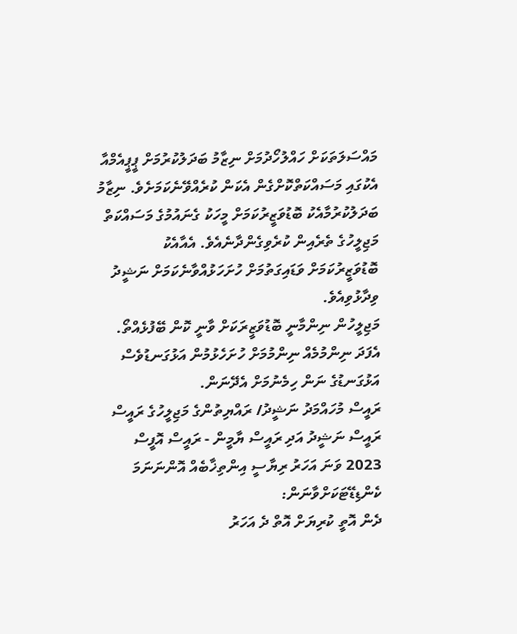މައްސަލަތަކަށް ހައްލުހޯދުމަށް ނިޒާމު ބަދަލުކުރުމަށް ޕީޕީއެމްއާ އެކުގައި މަސައްކަތްކޮށްގެން އެކަން ކުރެއްވޭނެކަމަށެވެ. ނިޒާމު ބަދަލުކުރުމާއެކު ބޮޑުވަޒީރުކަމަށް މީހަކު ގެނައުމުގެ މަސައްކަތް މަޖިލީހުގެ ތެރެއިން ކުރެވިގެންދާނެއެވެ. އެއާއެކު ބޮޑުވަޒީރުކަމަށް ވަޑައިގަތުމަށް ހުށަހަޅުއްވާނެކަމަށް ނަޝީދު ވިދާޅުވިއެވެ.
މަޖިލީހުން ނިންމާނީ ބޮޑުވަޒީރަކަށް ވާނީ ކޮން ބޭފުޅެއްތޯ. އެފަދަ ނިންމުމެއް ނިންމުމަށް ހުށަހެޅުމުން އަޅުގަނޑުވެސް އަޅުގަނޑުގެ ނަން ހިމެނުމަށް އެދޭނަން.
ރައީސް މުހައްމަދު ނަޝީދު/ ރައްޔިތުންގެ މަޖިލީހުގެ ރައީސް
ރައީސް ނަޝީދު އަދި ރައީސް ޔާމީން - ރައީސް އޮފީސް
2023 ވަނަ އަހަރު ރިޔާސީ އިންތިޚާބެއް އޮންނަނަމަ ކެންޑިޑޭޓަކަށްވާނަން:
ދެން އޮތީ ކުރިޔަށް އޮތް ދެ އަހަރު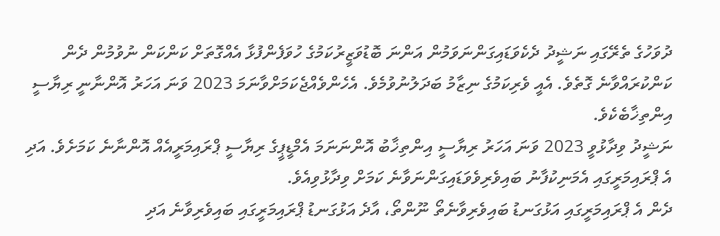ދުވަހުގެ ތެރޭގައި ނަޝީދު ދެކެވަޑައިގަންނަވަމުން އަންނަ ބޮޑުވަޒީރުކަމުގެ ހުވަފެންފުޅާ އެއްގޮތަށް ކަންކަން ނުވުމުން ދެން ކަންކުރައްވާނެ ގޮތެވެ. އެއީ ވެރިކަމުގެ ނިޒާމު ބަދަލުނުވުމެވެ. އެހެންވެއްޖެކަމަށްވާނަމަ 2023 ވަނަ އަހަރު އޮންނާނީ ރިޔާސީ އިންތިޚާބެކެވެ.
ނަޝީދު ވިދާޅުވީ 2023 ވަނަ އަހަރު ރިޔާސީ އިންތިޚާބު އޮންނަނަމަ އެމްޑީޕީގެ ރިޔާސީ ޕްރައިމަރީއެއް އޮންނާނެ ކަމަށެވެ. އަދި އެ ޕްރައިމަރީގައި އެމަނިކުފާނު ބައިވެރިވެވަޑައިގަންނަވާނެ ކަމަށް ވިދާޅުވިއެވެ.
ދެން އެ ޕްރައިމަރީގައި އަޅުގަނޑު ބައިވެރިވާނެތޯ ނޫންތޯ، އާދެ އަޅުގަނޑު ޕްރައިމަރީގައި ބައިވެރިވާނެ އަދި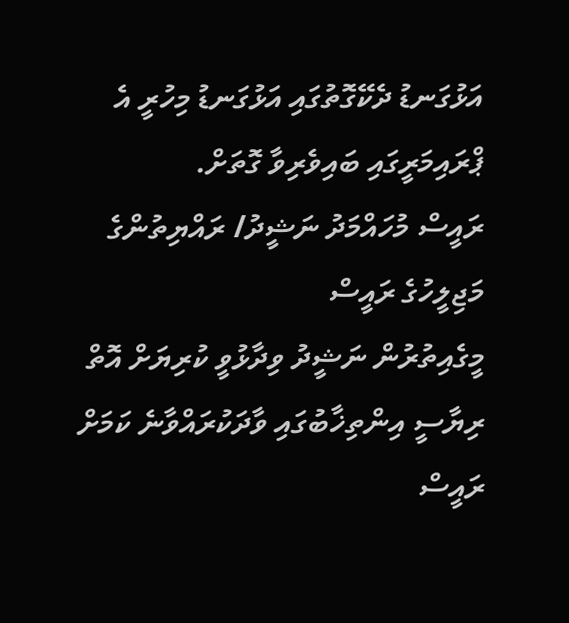އަޅުގަނޑު ދެކޭގޮތުގައި އަޅުގަނޑު މިހުރީ އެ ޕްރައިމަރީގައި ބައިވެރިވާ ގޮތަށް.
ރައީސް މުހައްމަދު ނަޝީދު/ ރައްޔިތުންގެ މަޖިލީހުގެ ރައީސް
މީގެއިތުރުން ނަޝީދު ވިދާޅުވީ ކުރިޔަށް އޮތް ރިޔާސީ އިންތިޚާބުގައި ވާދަކުރައްވާނެ ކަމަށް ރައީސް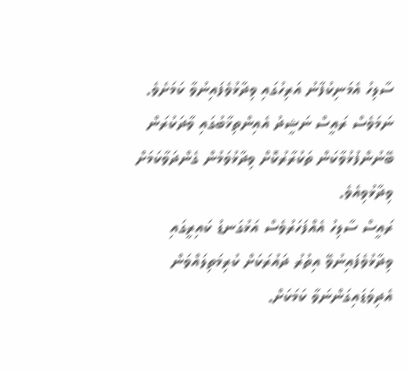ސާލިހު އެމަނިކުފާނު އަރިހުގައި ވިދާޅުވެފައިނުވާ ކަމަށެވެ. ނަމަވެސް ރައީސް ނަޝީދު އެއިންތިޚާބުގައި ވާދަކުރަން ބޭނުންފުޅުވާކަން ތަކުރާރުކޮށް ވިދާޅުވަމުން ގެންދަވާކަމަށް ވިދާޅުވިއެވެ.
ރައީސް ސާލިހު އެއްފަހަރުވެސް އަޅުގަނޑު ކައިރީގައި ވިދާޅުވެފައިނުވޭ އިތުރު ދައުރަކަށް ކުރިމަތިލައްވަން އެދިވަޑައިގަންނަވާ ކަމަކަށް.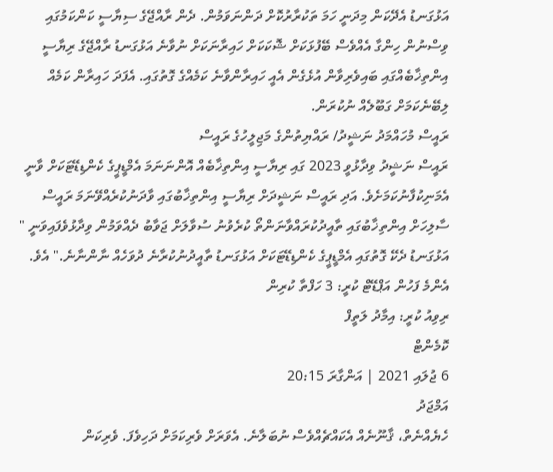އަޅުގަނޑު އެދޭކަން މިދަނީ ހަމަ ތަކުރާރުކޮށް ދަންނަވަމުން. ދެން ރާއްޖޭގެ ސިޔާސީ ކަންކަމުގައި ވިސްނުން ހިންގާ އެއްވެސް ބޭފުޅަކަށް ޝޮކަކަށް ހައިރާނަކަށް ނުވާނެ އަޅުގަނޑު ރާއްޖޭގެ ރިޔާސީ އިންތިޚާބެއްގައި ބައިވެރިވާން އުޅެގެން އެއީ ހައިރާންވާނެ ކަމެއްގެ ގޮތުގައި. އެފަދަ ހައިރާން ކަމެއް ލިބޭނެކަމަށް ގަބޫލެއް ނުކުރަން.
ރައީސް މުހައްމަދު ނަޝީދު/ ރައްޔިތުންގެ މަޖިލީހުގެ ރައީސް
ރައީސް ނަޝީދު ވިދާޅުވީ 2023 ގައި ރިޔާސީ އިންތިޚާބެއް އޮންނަނަމަ އެމްޑީޕީގެ ކެންޑިޑޭޓަކަށް ވާނީ އެމަނިކުފާނުކަމަށެވެ. އަދި ރައީސް ނަޝީދަށް ރިޔާސީ އިންތިޚާބުގައި ވާދަނުކުރެއްވޭނަމަ ރައީސް ސާލިހަށް އިންތިޚާބުގައި ތާއީދުކުރައްވާނަންތޯ ކުރެވުނު ސުވާލަށް ޖަވާބު ދެއްވަމުން ވިދާޅުވެފައިވަނީ " އަޅުގަނޑު ދެކޭ ގޮތުގައި އެމްޑީޕީގެ ކެންޑިޑޭޓަކަށް އަޅުގަނޑު ތާއީދުނުކުރާނެ ދުވަހެއް ނާންނާނެ." އެވެ.
އެންމެ ފަހުން އަޕްޑޭޓް ކުރީ: 3 ހަފްތާ ކުރިން
ރިވިއު ކުރީ: އިމާދު ލަތީފް
ކޮމެންޓް
6 ޖުލައި 2021 | އަންގާރަ 20:15
އަމްޖަދު
ހެޔެއްނެތް، ޤާނޫނެއް އެކައްޗެއްވެސް ނުބަލާނެ. އެވަރަށް ވެރިކަމަށް ދަހިވެފަ. ވެރިކަން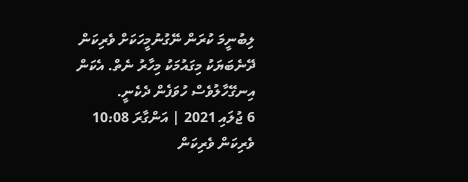ލިބުނީމަ ކުރަން ނޭގުނުމީހަކަށް ވެރިކަން ދޭނެބަޔަކު މިގައުމަކު މިހާރު ނެތް. އެކަން އިނގޭހާލުވެސް ހުވަފެން ދެކެނީ.
6 ޖުލައި 2021 | އަންގާރަ 10:08
ވެރިކަން ވެރިކަން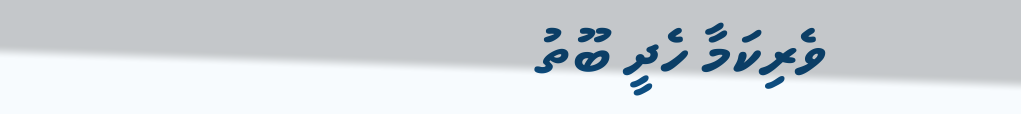ވެރިކަމާ ހެދީ ބޫތު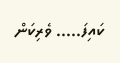ކައިފަ..... ވެރިކަން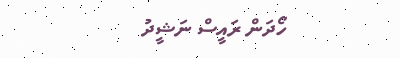ހޯދަން ރައީސް ނަޝީދު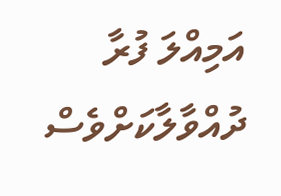އަމިއްލަ ފުރާ ދުއްވާލާކަށްވެސް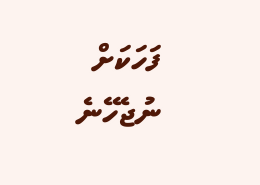ފަހަކަށް ނުޖެހޭނެ